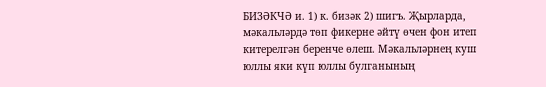БИЗӘКЧӘ и. 1) к. бизәк 2) шигъ. Җырларда, мәкальләрдә төп фикерне әйтү өчен фон итеп китерелгән беренче өлеш. Мәкальләрнең куш юллы яки күп юллы булганының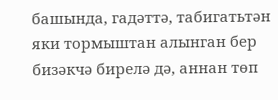башында, гадәттә, табигатьтән яки тормыштан алынган бер бизәкчә бирелә дә, аннан төп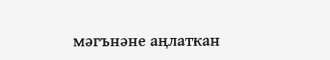мәгънәне аңлаткан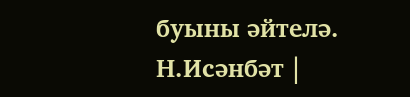буыны әйтелә. Н.Исәнбәт |